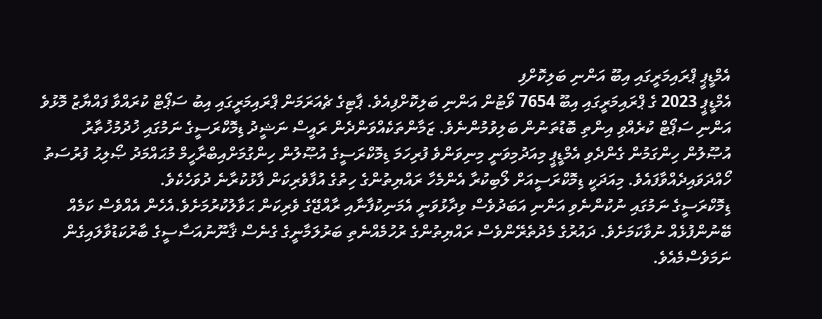އެމްޑީޕީ ޕްރައިމަރީގައި އިބޫ އަންނި ބަލިކޮށްފި
އެމްޑީޕީ 2023 ގެ ޕްރައިމަރީގައި އިބޫ 7654 ވޯޓުން އަންނި ބަލިކޮށްފިއެވެ. ޕާޓިގެ ޗެއަރަމަން ޕްރައިމަރީގައި އިބު ސަޕޯޓް ކުރައްވާ ފައްޔާޒު މޮޅުވެ އަންނި ސަޕޯޓް ކުރެއްވި އިންތި ބޮޑުތަނުން ބަލިވުމުންނެވެ. ޒަމާންތަކެއްވަންދެން ރައީސް ނަޝީދު ޑިމޮކްރަސީގެ ނަމުގައި ޚުދުމުޚުތާރު އުޞޫލުން ހިންގަމުން ގެންދެވި އެމްޑީޕީ މިއަދުމިވަނީ މިނިވަންވެ ފުރިހަމަ ޑިމޮކްރަސީގެ އުޞޫލުން ހިންގުމަށްއިބްރާހީމް މުޙައްމަދު ޞޯލިޙު ފުރުސަތު ހޯއްދަވައިދެއްވާފައެވެ. މިއަދަކީ ޑިމޮކްރަސީއަށް ލޯބިކުރާ އެންމެހާ ރައްޔިތުންގެ ހިތުގެ އުފާވެރިކަން ފާޅުކުރާނެ ދުވަހެކެވެ.
ޑިމޮކްރަސީގެ ނަމުގައި ނުކުންނެވި އަންނި އަބަދުވެސް ވިދާޅުވަނީ އެމަނިކުފާނާއި ރާއްޖޭގެ ވެރިކަން ޙަވާލުކުރުމަށެވެ.އެހެން އެއްވެސް ކަމެއް ބޭނުންފުޅެއް ނުވާކަމަށެވެ. ދައުރުގެ މެދުތެރޭންވެސް ރައްޔިތުންގެ ރުހުމެއްނެތި ބަރުލަމާނީގެ ގެނެސް ޤާނޫނުއަސާސީގެ ބާރުކަޑުވާލައިގެން ނަމަވެސްމެއެވެ.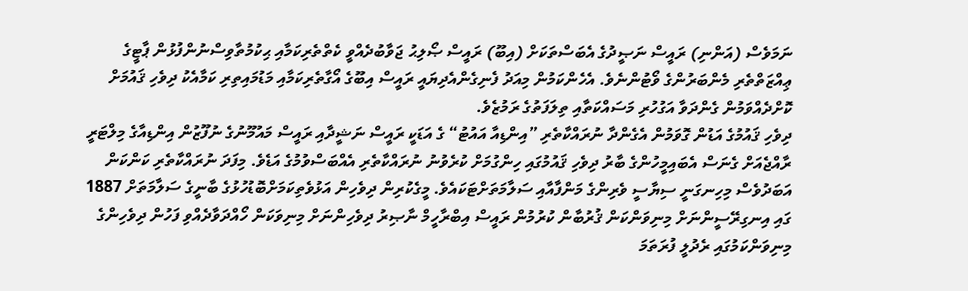ނަމަވެސް (އަންނި) ރައީސް ނަޞީދުގެ އެބަސްތަކަށް (އިބޫ) ރައީސް ޞޯލިޙު ޖަވާބުދެއްވީ ކެތްތެރިކަމާއި ޙިކުމުތާވިސްނުންފުޅުން ޕާޓީގެ ޢިއްޒަތްތެރި މެންބަރުންގެ ވޯޓުންނެވެ. އެހެންކަމުން މިއަދު ފެނިގެންއެދިޔައީ ރައީސް އިބޫގެ އޯގާތެރިކަމާއި މަޑުމައިތިރި ކަމާއެކު ދިވެހި ޤައުމަށް ކޮށްދެއްވަމުން ގެންދަވާ އަގުހުރި މަސައްކަތާއި ތިލަފަތުގެ ރަމުޒެވެ.
ދިވެހި ޤައުމުގެ އަޑުން ގޮވަމުން އެގެންދާ ނުރައްކާތެރި ”އިންޑިއާ އައުޓު“ ގެ އަޑަކީ ރައީސް ނަޝީދާއި ރައީސް މައުމޫނުގެ ނުފޫޒުން އިންޑިއާގެ މިލްޓަރީ ރާއްޖެއަށް ގެނަސް އެބައިމީހުންގެ ބާރު ދިވެހި ޤައުމުގައި ހިންގުމަށް ކުރެވުނު ނުރައްކާތެރި އެއްބަސްވުމުގެ އަޑެވެ. މިފަދަ ނުރައްކާތެރި ކަންކަން އަބަދުވެސް މިހިނގަނީ ސިޔާސީ ވެރިންގެ މަންފާއާއި ސަލާމަތަށްޓަކައެވެ. މީގެކުރިން ދިވެހިން އަޅުވެތިކަމަށްބޮޑުހުޅުގެ ބާނީގެ ސަލާމަތަށް 1887 ގައި އިނގިރޭސީންނަށް މިނިވަންކަން ޤުރުބާން ކުރުމުން ރައީސް އިބްރާހީމް ނާޞިރު ދިވެހިންނަށް މިނިވަކަން ހޯއްދަވާދެއްވި ފަހުން ދިވެހިންގެ މިނިވަންކަމުގައި ރެދުލީ ފުރަތަމަ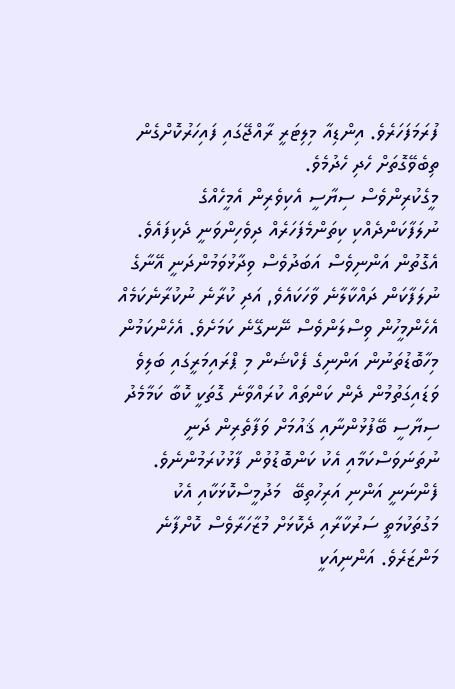ފުރަމަފަހަރެވެ. އިންޑިއާ މިލިޓަރީ ރާއްޖޭގައި ފައިހަރުކޮށްގެން ތިބެވޭގޮތަށް ހެދި ހެދުމެވެ.
މީގެކުރިންވެސް ސިޔާސީ އެކިވެރިން އެމީހެއްގެ ނުލަފާކަންދެއްކި ކިތަންމެފަހަރެއް ދިވެހިންވަނީ ދެކިފައެވެ. އެގޮތުން އަންނިވެސް އަބަދުވެސް ވިދާޅުވަމުންދަނީ އޭނާގެ ނުލަފާކަން ދައްކާލާނެ ވާހަކައެވެ, އަދި ކުރާނެ ނުކުރާނެކަމެއް އެހެންމީހުން ވިސްލަންވެސް ނޭނގޭނެ ކަމަށެވެ. އެހެންކަމުން މިހާބޮޑުތަނުން އަންނިގެ ފެކްޝަން މި ޕްރައިމަރީގައި ބަލިވެ ވަޑައިގަތުމުން ދެން ކަންތައް ކުރައްވާނެ ގޮތަކީ ކޮބާ ކަމާމެދު ސިޔާސީ ބޭފުޅުންނާއި ޤައުމަށް ވަފާތެރިން ދަނީ ނުތަނަވަސްކަމާއި އެކު ކަންބޮޑުވުން ފާޅުކުރަމުންނެވެ.
ފެންނަނީ އަންނި އަރިހުތިބޭ  މަދުމީސްކޮޅަކާއި އެކު މަގުތަކުމަތީ ސަރުކާރާއި ދެކޮޅަށް މުޒާހަރާވެސް ކޮށްފާނެ މަންޒަރެވެ. އަންނިއަކީ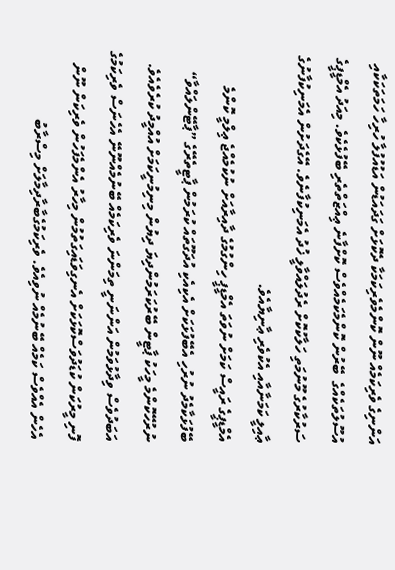އަންނިގެ ވެރިކަމެއް ނޫން ކޮންމެވެރިކަމަކާ ދެކޮޅަށް ގަދައަޑުން އަޑުއުފުލާ ހުރިހާ ހަމަތަކަކާއި އުސޫލުތަކެއްގެ  ބޭރުން ކޮންމެކަމެއްވެސް ކޮށްފާނެ ޢިއްޒަތްތެރި ބޭފުޅެކެވެ. މިއަދު އެމްޑީޕީގެ ސަރުކާރުގެ މޫނުމަތި ހަލާކުކޮށް ރެދުލައްވާލީ ޚުދު އެމަނިކުފާނެވެ. އޭގެދަށުން އެމަނިކުފާނުގެ ޢާއިލީ ކަމަނާއާއި އެކުވެރި ޢާނިޔާއެވެ.
އެމްޑީޕީގެ ރައީސް ކަމަށް ނުވަތަ އެމްޑީޕީ ހިންގުމުގެ ދާއިރާއަށް ނުކުމެއްޖެ ޢިލްމީ ކޮންމެ ބޭފުޅަކާމެދު ނުރުހި އެބޭފުޅަކަށް އެކިއެކި އުދަގޫތައް ކުރަމުން ޕާޓީތެރޭގެ ”ޕާޓޭންލައްވާ“ ނުރުހޭކޮންމެ މީހަކު ޕާޓީން ބޭރުކަރަމުންދިޔަ ދިޔުން މިނިމުނީކަމަށް އުއްމީދު ކުރެވެއެވެ. އަބަދުވެސް ވިދާޅުވަމުން އަންނަނީ ތިމަންނަ ވެރިކަމެއް ބޭނުމެއްނޫނޭ އެހެނަސް ވެރިކަމުގެ ފޮނި މީރުކަން ކުޑަދުވަސްކޮޅަކަށް އެނގިވަޑައިގަތުމުން މިހާރު އެންމެފަހުން ވެރިކަން ނޫން އެހެން އެއްވެސް ކަމެއް ބޭނުމެއް ނުވިއެވެ. ވެރިކަމުގެބާރާދިމާލަށް މިސްރާބު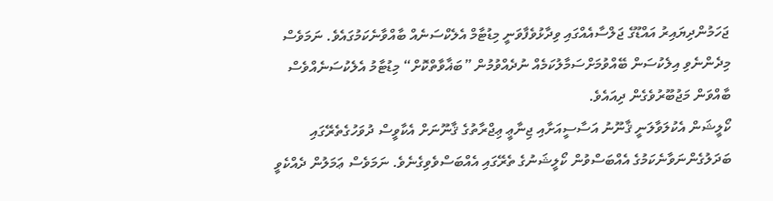ޖަހަމުންދިޔައިރު އައްޑޫގެ ޖަލްސާއެއްގައި ވިދާޅުވެފާވަނީ މިޑުޓާމް އެލެކްސަނެއް ބާއްވާނެކަމުގައެވެ. ނަމަވެސް މިދެންނެވި އިލެކުސަން ބޭއްވުމަށްސަމާލުކަމެއް ނުދެއްވުމުން ”ބަޣާވާތްކޮށް“ މިޑުޓާމު އެލެކުސަނެއްވެސް ބާއްވަން މަޖުބޫރުވެގެން ދިއައެވެ.
ކޯލީޝަން އެކުލަވާލަނީ ޤާނޫނު އަސާސީއަށާއި ޖިނާޢީ ޢިޖްރާތުގެ ޤާނޫނަށް އެކާވީސް ދުވަހުގެތެރޭގައި ބަދަލުގެންނަވާނެކަމުގެ އެއްބަސްވުން ކޯލީޝަނުގެ ތެރޭގައި އެއްބަސްވެވިގެނެވެ. ނަމަވެސް ޢަމަލުން ދެއްކެވީ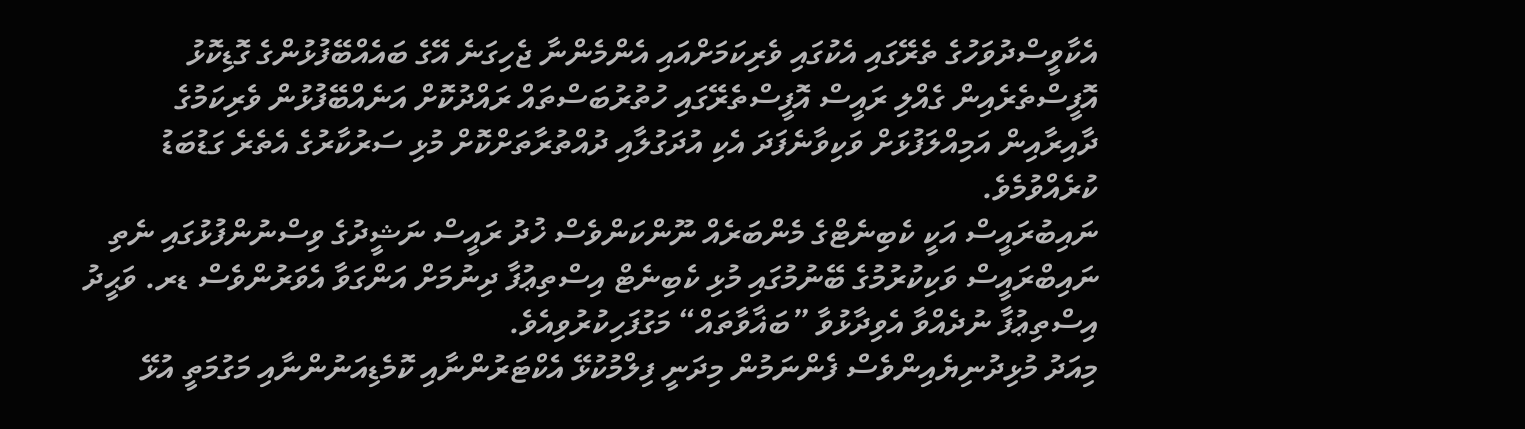އެކާވީސްދުވަހުގެ ތެރޭގައި އެކުގައި ވެރިކަމަށްއައި އެންމެންނާ ޖެހިގަނެ އޭގެ ބައެއްބޭފުޅުންގެ ގޮޑިކޮޅު އޮފީސްތެރެއިން ގެއްލި ރައީސް އޮފީސްތެރޭގައި ހުތުރުބަސްތައް ރައްދުކޮށް އަނެއްބޭފުޅުން ވެރިކަމުގެ ދާއިރާއިން އަމިއްލަފުޅަށް ވަކިވާނެފަދަ އެކި އުދަގުލާއި ދުއްތުރާތަށްކޮށް މުޅި ސަރުކާރުގެ އެތެރެ ގަޑުބަޑު ކުރެއްވުމެވެ.
ނައިބުރައީސް އަކީ ކެބިނެޓްގެ މެންބަރެއް ނޫންކަންވެސް ޚުދު ރައީސް ނަޝީދުގެ ވިސްނުންފުޅުގައި ނެތި ނައިބްރައީސް ވަކިކުރުމުގެ ބޭނުމުގައި މުޅި ކެބިނެޓް އިސްތިޢުފާ ދިނުމަށް އަންގަވާ އެވަރުންވެސް ޑރ. ވަޙީދު އިސްތިޢުފާ ނުދެއްވާ އެވިދާޅުވާ ”ބަޣާވާތައް“ މަގުފަހިކުރުވިއެވެ.
މިއަދު މުޅިދުނިޔެއިންވެސް ފެންނަމުން މިދަނީ ފިލްމުކުޅޭ އެކްޓަރުންނާއި ކޮމެޑިއަނުންނާއި މަގުމަތީ އުޅޭ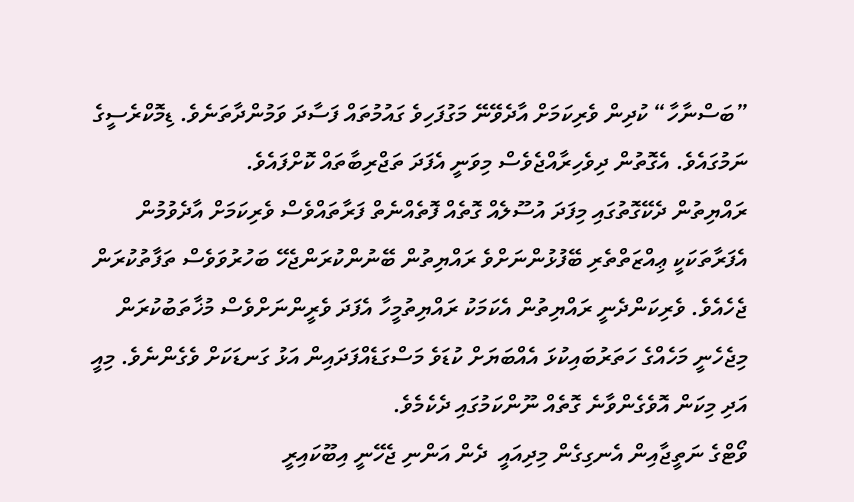”ބަސްނާހާ“ ކުދިން ވެރިކަމަށް އާދެވޭނޭ މަގުފަހިވެ ގައުމުތައް ފަސާދަ ވަމުންދާތަނެވެ. ޑިމޮކްރެސީގެ ނަމުގައެވެ. އެގޮތުން ދިވެހިރާއްޖެވެސް މިވަނީ އެފަދަ ތަޖްރިބާތައް ކޮށްފައެވެ.
ރައްޔިތުން ދެކޭގޮތުގައި މިފަދަ އުސޫލެއް ގޮތެއް ފޮތެއްނެތް ފަރާތައްވެސް ވެރިކަމަށް އާދެވުމުން އެފަރާތަކަކީ ޢިއްޒަތްތެރި ބޭފުޅުންނަށްވެ ރައްޔިތުން ބޭނުންކުރަންޖެހޭ ބަހުރުވަވެސް ތަފާތުކުރަން ޖެހެއެވެ. ވެރިކަންދެނީ ރައްޔިތުން އެކަމަކު ރައްޔިތުމީހާ އެފަދަ ވެރީންނަށްވެސް މުޚާތަބުކުރަން މިޖެހެނީ މަހެއްގެ ހަތަރުބައިކުޅަ އެއްބަޔަށް ކުޑަވެ މަސްގަޑެއްފަދައިން އަޅު ގަނޑަކަށް ވެގެންނެވެ. މިއީ އަދި މިކަން އޮވެގެންވާނެ ގޮތެއް ނޫންކަމުގައި ދެކެމެވެ.
ވޯޓްގެ ނަތީޖާއިން އެނގިގެން މިދިއައީ  ދެން އަންނި ޖެހޭނީ އިބޫކައިރީ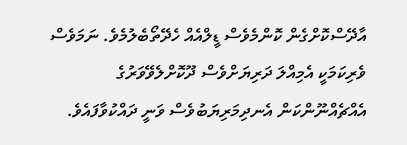އާދޭސްކޮށްގެން ކޮންމެވެސް ޑީލްއެއް ހެދޭތޯބެލުމެވެ. ނަމަވެސް ވެރިކަމަކީ އެމިއްލަ ދަރިޔަށްވެސް ދޫކޮށްލެވޭވަރުގެ އެއްޗެއްނޫންކަން އެނދިމަރިޔަބުވެސް ވަނީ ދައްކުވާފައެވެ.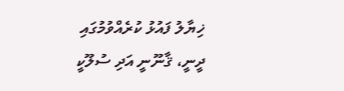ޚިޔާލު ފައުޅު ކުރެއްވުމުގައި ދީނީ، ޤާނޫނީ އަދި ސުލޫކީ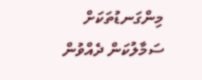މިންގަނޑުތަކަށް ސަމާލުކަން ދެއްވުން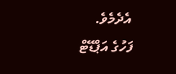އެދެމެވެ.
ފަހުގެ އަޕްޑޭޓް